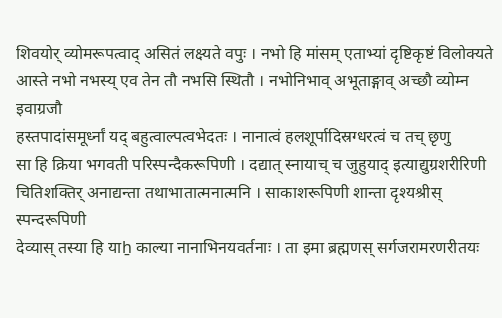शिवयोर् व्योमरूपत्वाद् असितं लक्ष्यते वपुः । नभो हि मांसम् एताभ्यां दृष्टिकृष्टं विलोक्यते
आस्ते नभो नभस्य् एव तेन तौ नभसि स्थितौ । नभोनिभाव् अभूताङ्गाव् अच्छौ व्योम्न इवाग्रजौ
हस्तपादांसमूर्ध्नां यद् बहुत्वाल्पत्वभेदतः । नानात्वं हलशूर्पादिस्रग्धरत्वं च तच् छृणु
सा हि क्रिया भगवती परिस्पन्दैकरूपिणी । दद्यात् स्नायाच् च जुहुयाद् इत्याद्युग्रशरीरिणी
चितिशक्तिर् अनाद्यन्ता तथाभातात्मनात्मनि । साकाशरूपिणी शान्ता दृश्यश्रीस् स्पन्दरूपिणी
देव्यास् तस्या हि याẖ काल्या नानाभिनयवर्तनाः । ता इमा ब्रह्मणस् सर्गजरामरणरीतयः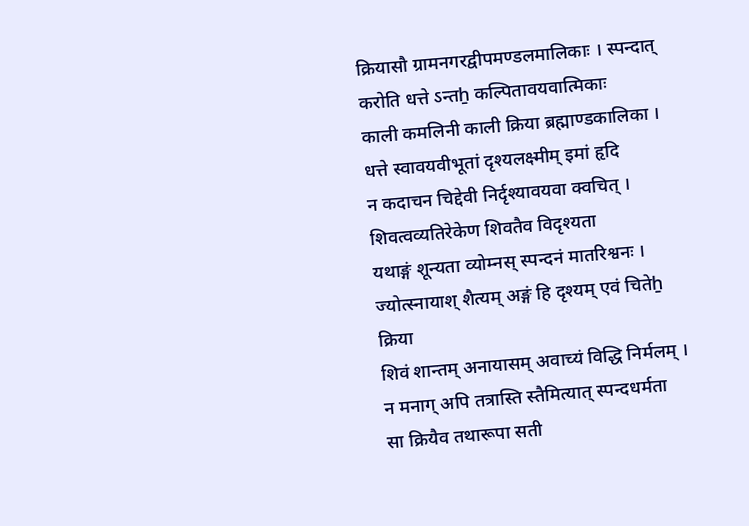क्रियासौ ग्रामनगरद्वीपमण्डलमालिकाः । स्पन्दात् करोति धत्ते ऽन्तẖ कल्पितावयवात्मिकाः
काली कमलिनी काली क्रिया ब्रह्माण्डकालिका । धत्ते स्वावयवीभूतां दृश्यलक्ष्मीम् इमां हृदि
न कदाचन चिद्देवी निर्दृश्यावयवा क्वचित् । शिवत्वव्यतिरेकेण शिवतैव विदृश्यता
यथाङ्गं शून्यता व्योम्नस् स्पन्दनं मातरिश्वनः । ज्योत्स्नायाश् शैत्यम् अङ्गं हि दृश्यम् एवं चितेẖ क्रिया
शिवं शान्तम् अनायासम् अवाच्यं विद्धि निर्मलम् । न मनाग् अपि तत्रास्ति स्तैमित्यात् स्पन्दधर्मता
सा क्रियैव तथारूपा सती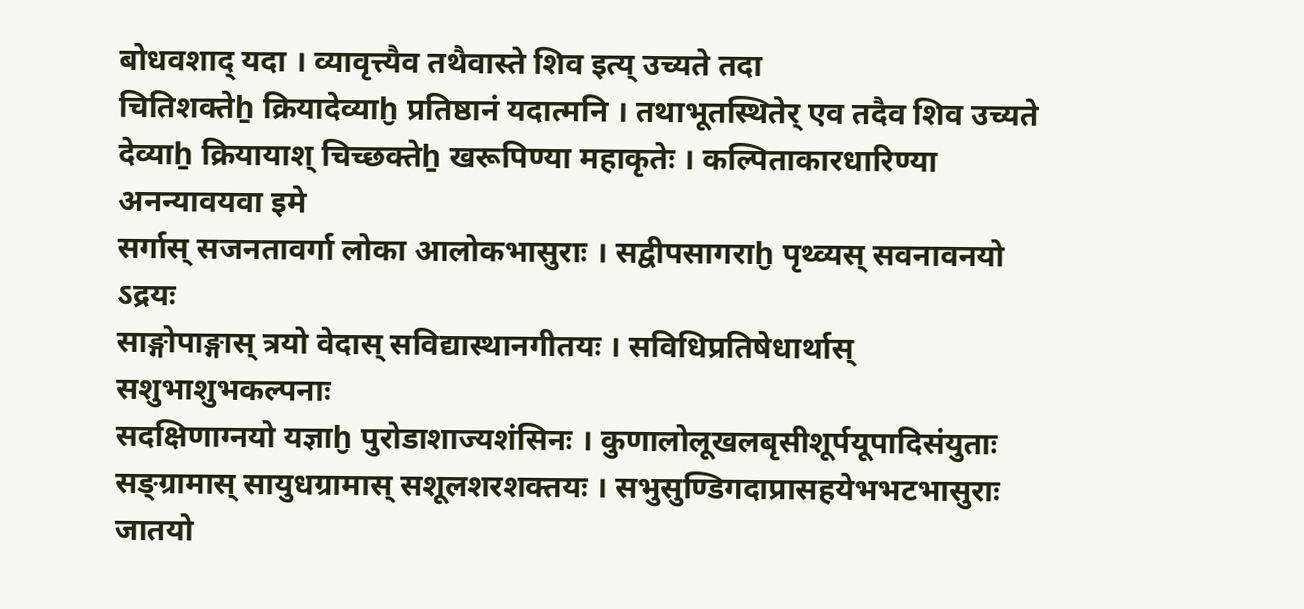बोधवशाद् यदा । व्यावृत्त्यैव तथैवास्ते शिव इत्य् उच्यते तदा
चितिशक्तेẖ क्रियादेव्याḫ प्रतिष्ठानं यदात्मनि । तथाभूतस्थितेर् एव तदैव शिव उच्यते
देव्याẖ क्रियायाश् चिच्छक्तेẖ खरूपिण्या महाकृतेः । कल्पिताकारधारिण्या अनन्यावयवा इमे
सर्गास् सजनतावर्गा लोका आलोकभासुराः । सद्वीपसागराḫ पृथ्व्यस् सवनावनयो ऽद्रयः
साङ्गोपाङ्गास् त्रयो वेदास् सविद्यास्थानगीतयः । सविधिप्रतिषेधार्थास् सशुभाशुभकल्पनाः
सदक्षिणाग्नयो यज्ञाḫ पुरोडाशाज्यशंसिनः । कुणालोलूखलबृसीशूर्पयूपादिसंयुताः
सङ्ग्रामास् सायुधग्रामास् सशूलशरशक्तयः । सभुसुण्डिगदाप्रासहयेभभटभासुराः
जातयो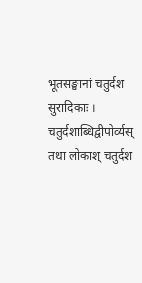भूतसङ्घानां चतुर्दश सुरादिकाः । चतुर्दशाब्धिद्वीपोर्व्यस् तथा लोकाश् चतुर्दश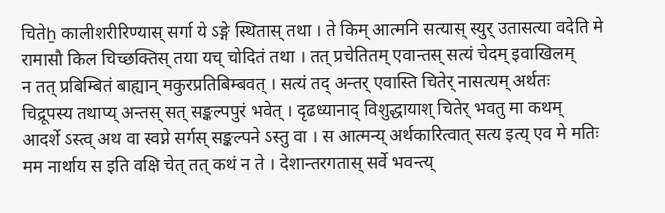चितेẖ कालीशरीरिण्यास् सर्गा ये ऽङ्गे स्थितास् तथा । ते किम् आत्मनि सत्यास् स्युर् उतासत्या वदेति मे
रामासौ किल चिच्छक्तिस् तया यच् चोदितं तथा । तत् प्रचेतितम् एवान्तस् सत्यं चेदम् इवाखिलम्
न तत् प्रबिम्बितं बाह्यान् मकुरप्रतिबिम्बवत् । सत्यं तद् अन्तर् एवास्ति चितेर् नासत्यम् अर्थतः
चिद्रूपस्य तथाप्य् अन्तस् सत् सङ्कल्पपुरं भवेत् । दृढध्यानाद् विशुद्धायाश् चितेर् भवतु मा कथम्
आदर्शे ऽस्त्व् अथ वा स्वप्ने सर्गस् सङ्कल्पने ऽस्तु वा । स आत्मन्य् अर्थकारित्वात् सत्य इत्य् एव मे मतिः
मम नार्थाय स इति वक्षि चेत् तत् कथं न ते । देशान्तरगतास् सर्वे भवन्त्य्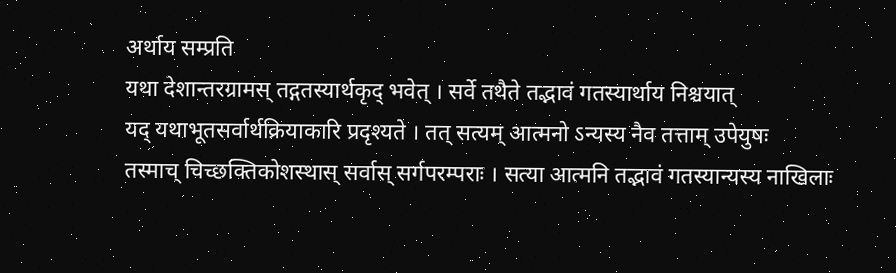अर्थाय सम्प्रति
यथा देशान्तरग्रामस् तद्गतस्यार्थकृद् भवेत् । सर्वे तथैते तद्भावं गतस्यार्थाय निश्चयात्
यद् यथाभूतसर्वार्थक्रियाकारि प्रदृश्यते । तत् सत्यम् आत्मनो ऽन्यस्य नैव तत्ताम् उपेयुषः
तस्माच् चिच्छक्तिकोशस्थास् सर्वास् सर्गपरम्पराः । सत्या आत्मनि तद्भावं गतस्यान्यस्य नाखिलाः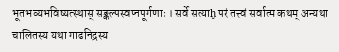भूतभव्यभविष्यत्स्थास् सङ्कल्पस्वप्नपूर्गणाः । सर्वे सत्याḫ परं तत्त्वं सर्वात्म कथम् अन्यथा
चालितस्य यथा गाढनिद्रस्य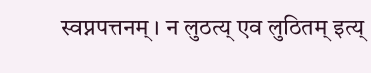स्वप्नपत्तनम् । न लुठत्य् एव लुठितम् इत्य्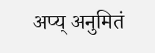अप्य् अनुमितं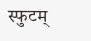स्फुटम्